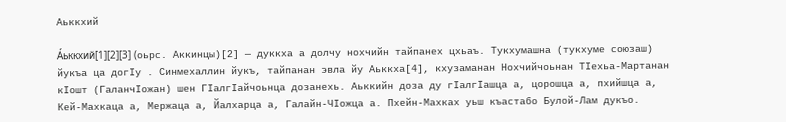Аьккхий

А́ьккхий[1][2][3] (оьрс. Аккинцы)[2] — дуккха а долчу нохчийн тайпанех цхьаъ. Тукхумашна (тукхуме союзаш) йукъа ца догӀу . Синмехаллин йукъ, тайпанан эвла йу Аьккха[4], кхузаманан Нохчийчоьнан ТӀехьа-Мартанан кӀошт (ГаланчӀожан) шен ГӀалгӀайчоьнца дозанехь. Аьккийн доза ду гӀалгӀашца а, цорошца а, пхийшца а, Кей-Махкаца а, Мержаца а, Йалхарца а, Галайн-ЧӀожца а. Пхейн-Махках уьш къастабо Булой-Лам дукъо.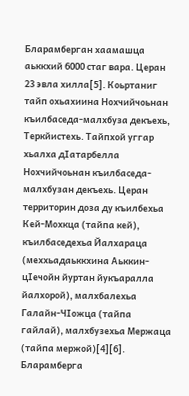Бларамберган хаамашца аьккхий 6000 стаг вара. Церан 23 эвла хилла[5]. Коьртаниг тайп охьахиина Нохчийчоьнан къилбаседа-малхбуза декъехь, Теркйистехь. Тайпхой уггар хьалха дӀатарбелла Нохчийчоьнан къилбаседа-малхбузан декъехь. Церан территорин доза ду къилбехьа Кей-Мохкца (тайпа кей), къилбаседехьа Йалхараца (меххьадаьккхина Аьккин-цӀечойн йуртан йукъаралла йалхорой), малхбалехьа Галайн-ЧӀожца (тайпа гайлай), малхбузехьа Мержаца (тайпа мержой)[4][6]. Бларамберга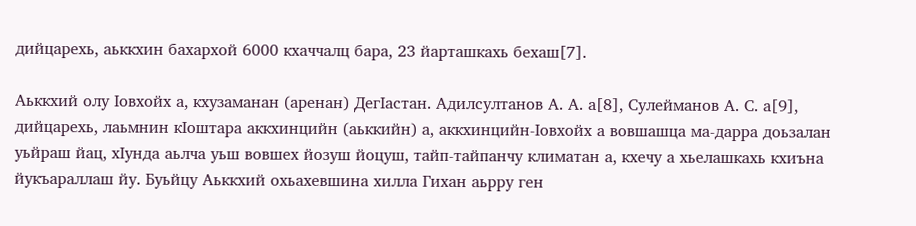дийцарехь, аьккхин бахархой 6000 кхаччалц бара, 23 йарташкахь бехаш[7].

Аьккхий олу Ӏовхойх а, кхузаманан (аренан) ДегӀастан. Адилсултанов А. А. а[8], Сулейманов А. С. а[9], дийцарехь, лаьмнин кӀоштара аккхинцийн (аьккийн) а, аккхинцийн-Ӏовхойх а вовшашца ма-дарра доьзалан уьйраш йац, хӀунда аьлча уьш вовшех йозуш йоцуш, тайп-тайпанчу климатан а, кхечу а хьелашкахь кхиъна йукъараллаш йу. Буьйцу Аьккхий охьахевшина хилла Гихан аьрру ген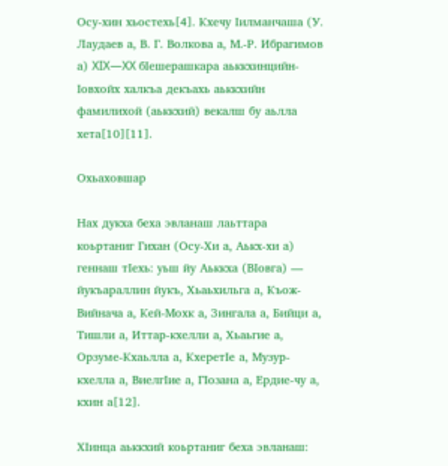Осу-хин хьостехь[4]. Кхечу Ӏилманчаша (У. Лаудаев а, В. Г. Волкова а, М.-Р. Ибрагимов а) XIX—XX бӀешерашкара аьккхинцийн-Ӏовхойх халкъа дeкъахь аьккхийн фамилихой (аьккхий) векалш бу аьлла хета[10][11].

Охьаховшар

Нах дукха беха эвланаш лаьттара коьртаниг Гихан (Осу-Хи а, Аькх-хи а) геннаш тӀехь: уьш йу Аьккха (ВӀовга) — йукъараллин йукъ, Хьаьхильга а, Къож-Вийнача а, Кей-Мохк а, Зингала а, Бийци а, Тишли а, Иттар-кхелли а, Хьаьгие а, Орзуме-Кхаьлла а, КхеретӀе а, Музур-кхелла а, ВиелгӀие а, ГӀозана а, Ердие-чу а, кхин а[12].

ХӀинца аьккхий коьртаниг беха эвланаш: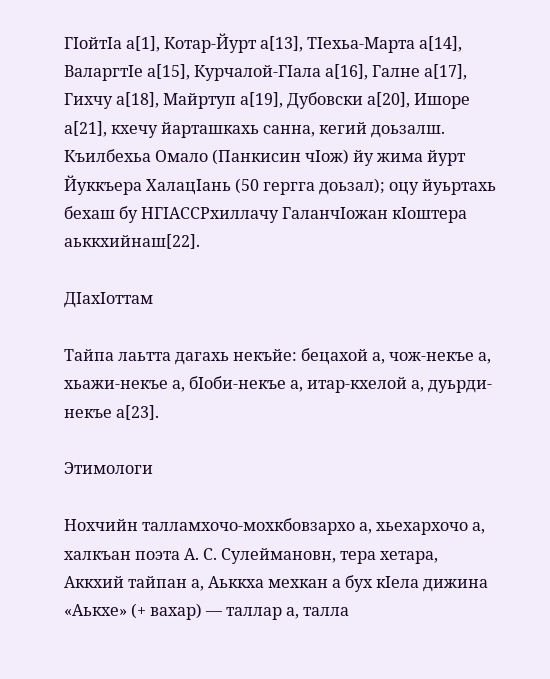Гӏойтӏа а[1], Котар-Йурт а[13], ТӀехьа-Марта а[14], ВаларгтӀе а[15], Курчалой-ГӀала а[16], Галне а[17], Гихчу а[18], Майртуп а[19], Дубовски а[20], Ишоре а[21], кхечу йарташкахь санна, кегий доьзалш. Къилбехьа Омало (Панкисин чӀож) йу жима йурт Йуккъера ХалацӀань (50 гергга доьзал); оцу йуьртахь бехаш бу НГӀАССРхиллачу ГаланчӀожан кӀоштера аьккхийнаш[22].

ДӀахӀоттам

Тайпа лаьтта дагахь некъйе: бецахой а, чож-некъе а, хьажи-некъе а, бӏоби-некъе а, итар-кхелой а, дуьрди-некъе а[23].

Этимологи

Нохчийн талламхочо-мохкбовзархо а, хьехархочо а, халкъан поэта А. С. Сулеймановн, тера хетара, Аккхий тайпан а, Аьккха мехкан а бух кӀела дижина «Аькхе» (+ вахар) — таллар а, талла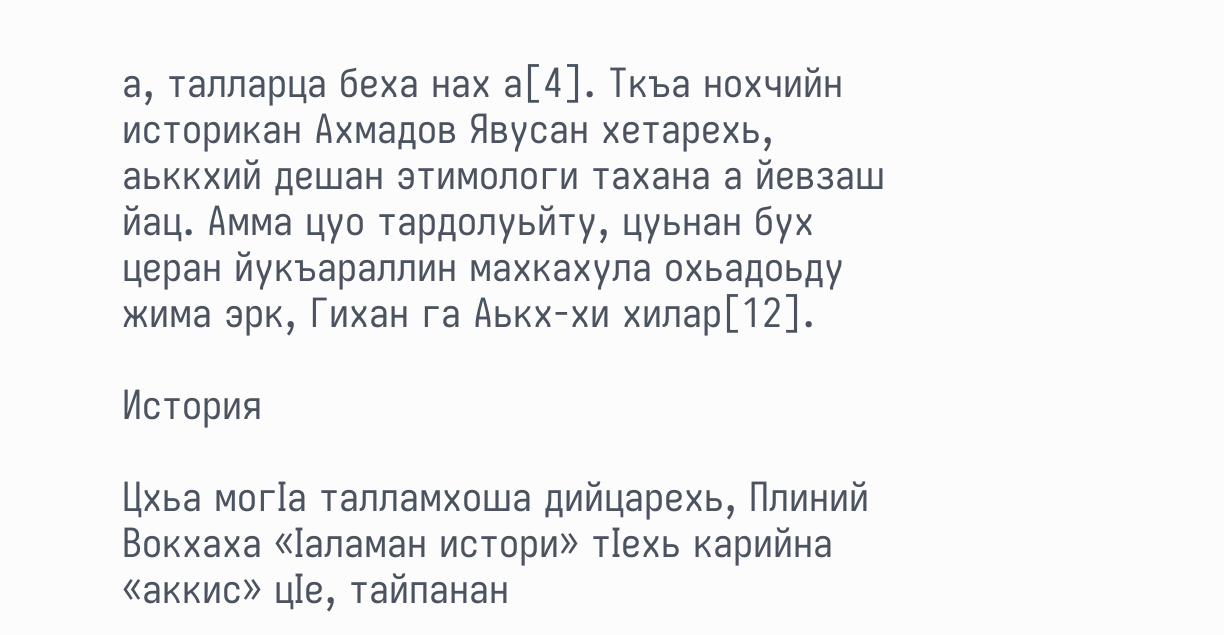а, талларца беха нах а[4]. Ткъа нохчийн историкан Ахмадов Явусан хетарехь, аьккхий дешан этимологи тахана а йевзаш йац. Амма цуо тардолуьйту, цуьнан бух церан йукъараллин махкахула охьадоьду жима эрк, Гихан га Аькх-хи хилар[12].

История

Цхьа могӀа талламхоша дийцарехь, Плиний Вокхаха «Ӏаламан истори» тӀехь карийна «аккис» цӀе, тайпанан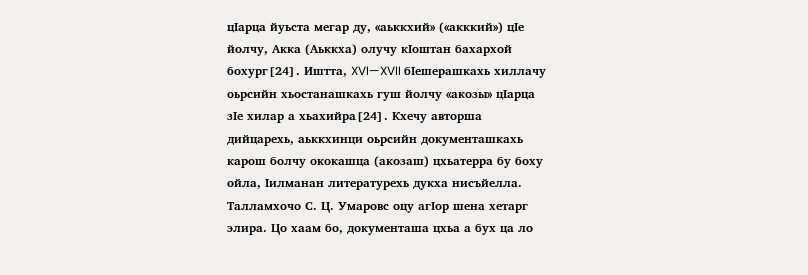цӀарца йуьста мегар ду, «аьккхий» («акккий») цӀе йолчу, Акка (Аьккха) олучу кӀоштан бахархой бохург[24]. Иштта, XVI—XVII бӀешерашкахь хиллачу оьрсийн хьостанашкахь гуш йолчу «акозы» цӀарца зӀе хилар а хьахийра[24]. Кхечу авторша дийцарехь, аьккхинци оьрсийн документашкахь карош болчу ококашца (акозаш) цхьатерра бу боху ойла, Ӏилманан литературехь дукха нисъйелла. Талламхочо С. Ц. Умаровс оцу агӀор шена хетарг элира. Цо хаам бо, документаша цхьа а бух ца ло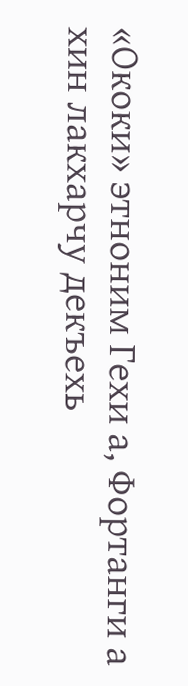«Ококи» этноним Гехи а, Фортанги а хин лакхарчу декъехь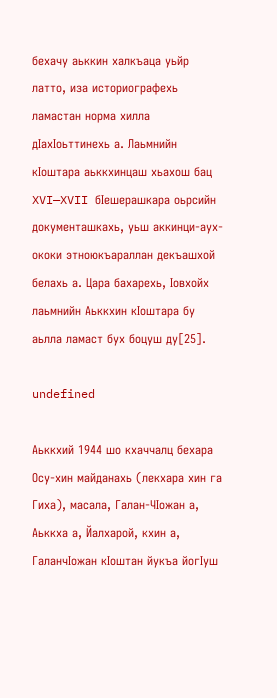бехачу аьккин халкъаца уьйр латто, иза историографехь ламастан норма хилла дӀахӀоьттинехь а. Лаьмнийн кӀоштара аьккхинцаш хьахош бац XVI—XVII бӀешерашкара оьрсийн документашкахь, уьш аккинци-аух-ококи этноюкъараллан декъашхой белахь а. Цара бахарехь, Ӏовхойх лаьмнийн Аьккхин кӀоштара бу аьлла ламаст бух боцуш ду[25].

undefined

Аьккхий 1944 шо кхаччалц бехара Осу-хин майданахь (лекхара хин га Гиха), масала, Галан-ЧӀожан а, Аьккха а, Йалхарой, кхин а, ГаланчӀожан кӀоштан йукъа йогӀуш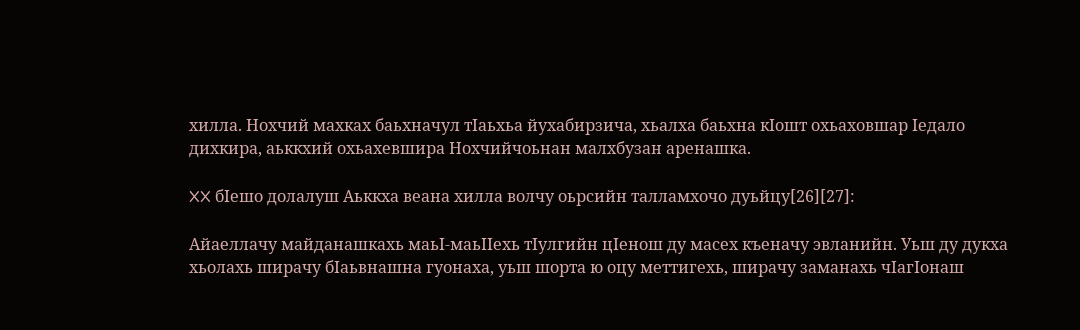хилла. Нохчий махках баьхначул тӀаьхьа йухабирзича, хьалха баьхна кӀошт охьаховшар Ӏедало дихкира, аьккхий охьахевшира Нохчийчоьнан малхбузан аренашка.

XX бӀешо долалуш Аьккха веана хилла волчу оьрсийн талламхочо дуьйцу[26][27]:

Айаеллачу майданашкахь маьӀ-маьӀӀехь тӀулгийн цӀенош ду масех къеначу эвланийн. Уьш ду дукха хьолахь ширачу бӀаьвнашна гуонаха, уьш шорта ю оцу меттигехь, ширачу заманахь чӀагӀонаш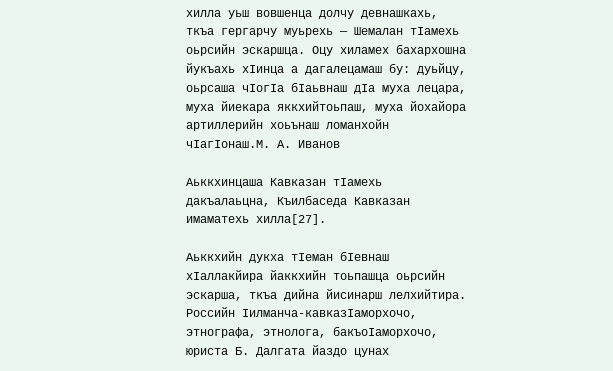хилла уьш вовшенца долчу девнашкахь, ткъа гергарчу муьрехь — Шемалан тӀамехь оьрсийн эскаршца. Оцу хиламех бахархошна йукъахь хӀинца а дагалецамаш бу: дуьйцу, оьрсаша чӀогӀа бӀаьвнаш дӀа муха лецара, муха йиекара яккхийтоьпаш, муха йохайора артиллерийн хоьънаш ломанхойн чӀагӀонаш.М. А. Иванов

Аьккхинцаша Кавказан тӀамехь дакъалаьцна, Къилбаседа Кавказан имаматехь хилла[27].

Аьккхийн дукха тӀеман бӀевнаш хӀаллакйира йаккхийн тоьпашца оьрсийн эскарша, ткъа дийна йисинарш лелхийтира. Российн Ӏилманча-кавказӀаморхочо, этнографа, этнолога, бакъоӀаморхочо, юриста Б. Далгата йаздо цунах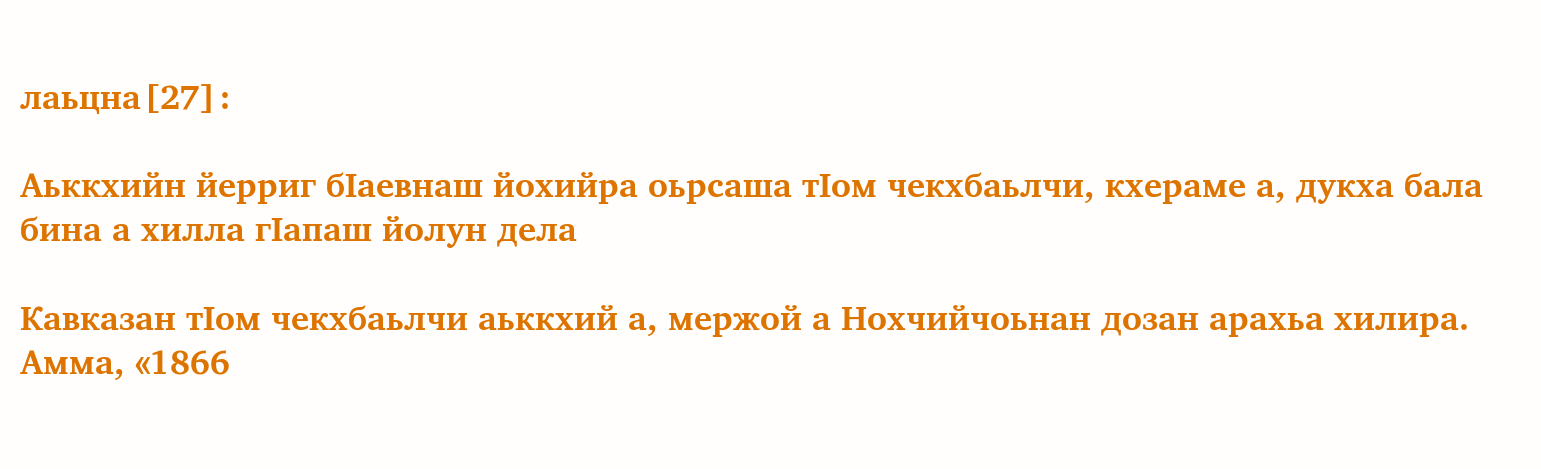лаьцна[27]:

Аьккхийн йерриг бӀаевнаш йохийра оьрсаша тӀом чекхбаьлчи, кхераме а, дукха бала бина а хилла гӀапаш йолун дела

Кавказан тӀом чекхбаьлчи аьккхий а, мержой а Нохчийчоьнан дозан арахьа хилира. Амма, «1866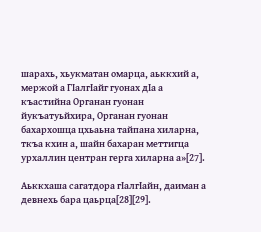шарахь, хьукматан омарца, аьккхий а, мержой а ГӀалгӀайг гуонах дӀа а къастийна Органан гуонан йукъатуьйхира, Органан гуонан бахархошца цхьаьна тайпана хиларна, ткъа кхин а, шайн бахаран меттигца урхаллин центран герга хиларна а»[27].

Аьккхаша сагатдора гӀалгӀайн, даиман а девнехь бара цаьрца[28][29].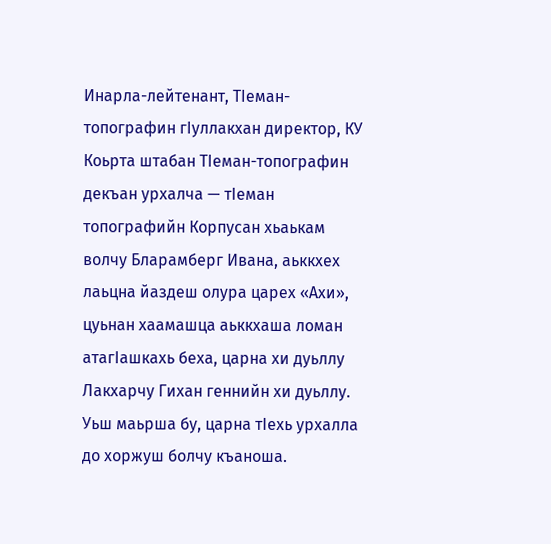Инарла-лейтенант, ТӀеман-топографин гӀуллакхан директор, КУ Коьрта штабан ТӀеман-топографин декъан урхалча — тӀеман топографийн Корпусан хьаькам волчу Бларамберг Ивана, аьккхех лаьцна йаздеш олура царех «Ахи», цуьнан хаамашца аьккхаша ломан атагӀашкахь беха, царна хи дуьллу Лакхарчу Гихан геннийн хи дуьллу. Уьш маьрша бу, царна тӀехь урхалла до хоржуш болчу къаноша.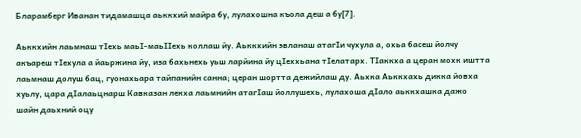Бларамберг Иванан тидамашца аьккхий майра бу, лулахошна къола деш а бу[7].

Аьккхийн лаьмнаш тӀехь маьӀ-маьӀӀехь коллаш йу. Аьккхийн эвланаш атагӀи чухула а, охьа басеш йолчу акъареш тӀехула а йаьржина йу, иза бахьнехь уьш ларйина йу цӀеххьана тӀелатарх. ТӀаккха а церан мохк иштта лаьмнаш долуш бац, гуонахьара тайпанийн санна; церан шортта дежийлаш ду. Аьхка Аьккхахь дикка йовха хуьлу, цара дӀалаьцнарш Кавказан лекха лаьмнийн атагӀаш йоллушехь, лулахоша дӀало аьккхашка дажо шайн даьхний оцу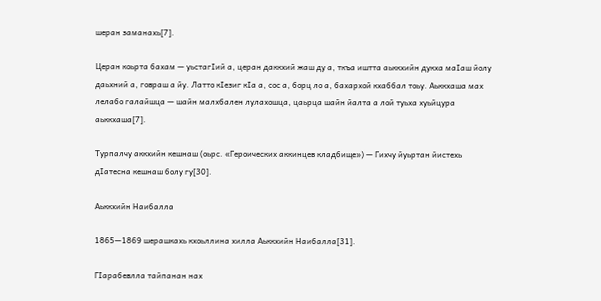шеран заманахь[7].

Церан коьрта бахам — уьстагӀий а, церан даккхий жаш ду а, ткъа иштта аьккхийн дукха маӀаш йолу даьхний а, говраш а йу. Латто кӀезиг кӀа а, сос а, борц ло а, бахархой кхаббал тоьу. Аьккхаша мах лелабо галайшца — шайн малхбален лулахошца, цаьрца шайн йалта а лой туьха хуьйцура аьккхаша[7].

Турпалчу аккхийн кешнаш (оьрс. «Героических аккинцев кладбище») — Гихчу йуьртан йистехь дӀатесна кешнаш болу гу[30].

Аьккхийн Наибалла

1865—1869 шерашкахь кхоьллина хилла Аьккхийн Наибалла[31].

ГӀарабевлла тайпанан нах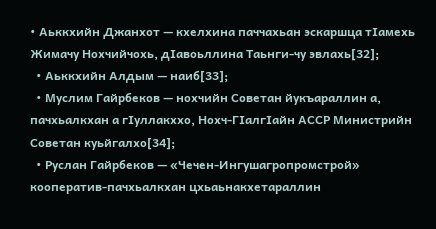• Аьккхийн Джанхот — кхелхина паччахьан эскаршца тӀамехь Жимачу Нохчийчохь, дӀавоьллина Таьнги-чу эвлахь[32];
  • Аьккхийн Алдым — наиб[33];
  • Муслим Гайрбеков — нохчийн Советан йукъараллин а, пачхьалкхан а гӀуллакххо, Нохч-ГӀалгӀайн АССР Министрийн Советан куьйгалхо[34];
  • Руслан Гайрбеков — «Чечен-Ингушагропромстрой» кооператив-пачхьалкхан цхьаьнакхетараллин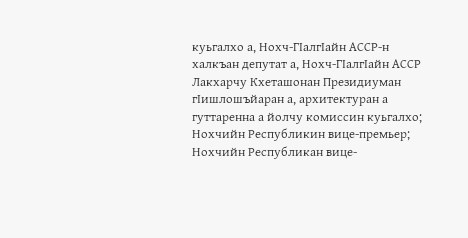куьгалхо а, Нохч-ГӀалгӀайн АССР-н халкъан депутат а, Нохч-ГӀалгӀайн АССР Лакхарчу Кхеташонан Президиуман гӀишлошъйаран а, архитектуран а гуттаренна а йолчу комиссин куьгалхо; Нохчийн Республикин вице-премьер; Нохчийн Республикан вице-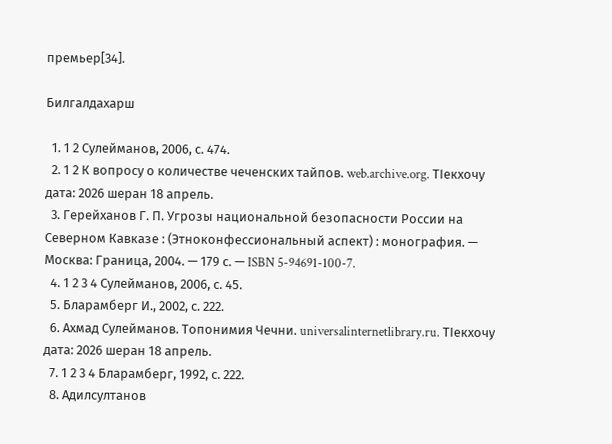премьер[34].

Билгалдахарш

  1. 1 2 Сулейманов, 2006, с. 474.
  2. 1 2 К вопросу о количестве чеченских тайпов. web.archive.org. ТӀекхочу дата: 2026 шеран 18 апрель.
  3. Герейханов Г. П. Угрозы национальной безопасности России на Северном Кавказе : (Этноконфессиональный аспект) : монография. — Москва: Граница, 2004. — 179 с. — ISBN 5-94691-100-7.
  4. 1 2 3 4 Сулейманов, 2006, с. 45.
  5. Бларамберг И., 2002, с. 222.
  6. Ахмад Сулейманов. Топонимия Чечни. universalinternetlibrary.ru. ТӀекхочу дата: 2026 шеран 18 апрель.
  7. 1 2 3 4 Бларамберг, 1992, с. 222.
  8. Адилсултанов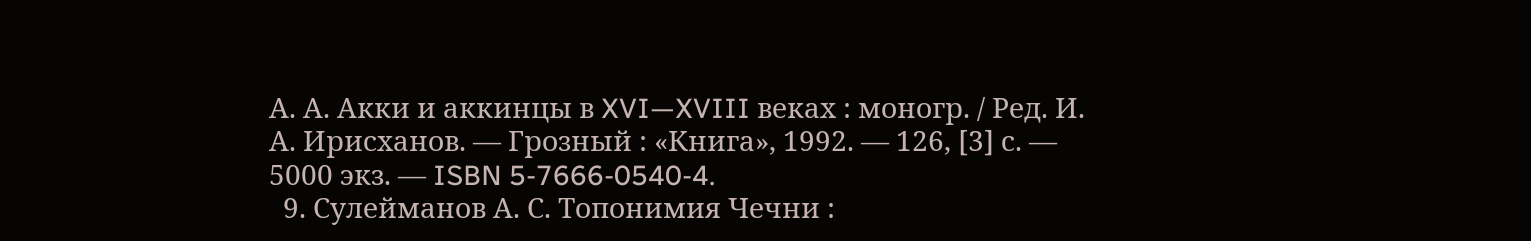А. А. Акки и аккинцы в XVI—XVIII веках : моногр. / Ред. И. А. Ирисханов. — Грозный : «Книга», 1992. — 126, [3] с. — 5000 экз. — ISBN 5-7666-0540-4.
  9. Сулейманов А. С. Топонимия Чечни :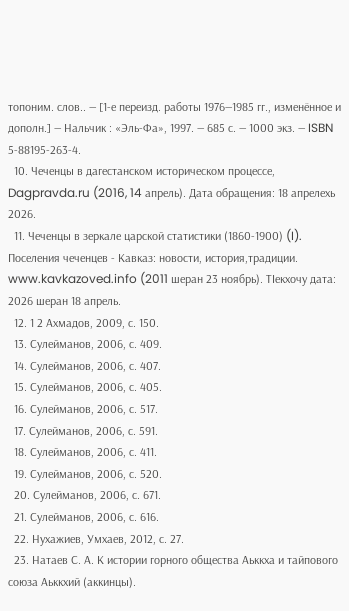топоним. слов.. — [1-е переизд. работы 1976—1985 гг., изменённое и дополн.] — Нальчик : «Эль-Фа», 1997. — 685 с. — 1000 экз. — ISBN 5-88195-263-4.
  10. Чеченцы в дагестанском историческом процессе, Dagpravda.ru (2016, 14 апрель). Дата обращения: 18 апрелехь 2026.
  11. Чеченцы в зеркале царской статистики (1860-1900) (I). Поселения чеченцев - Кавказ: новости, история,традиции. www.kavkazoved.info (2011 шеран 23 ноябрь). ТӀекхочу дата: 2026 шеран 18 апрель.
  12. 1 2 Ахмадов, 2009, с. 150.
  13. Сулейманов, 2006, с. 409.
  14. Сулейманов, 2006, с. 407.
  15. Сулейманов, 2006, с. 405.
  16. Сулейманов, 2006, с. 517.
  17. Сулейманов, 2006, с. 591.
  18. Сулейманов, 2006, с. 411.
  19. Сулейманов, 2006, с. 520.
  20. Сулейманов, 2006, с. 671.
  21. Сулейманов, 2006, с. 616.
  22. Нухажиев, Умхаев, 2012, с. 27.
  23. Натаев С. А. К истории горного общества Аьккха и тайпового союза Аьккхий (аккинцы).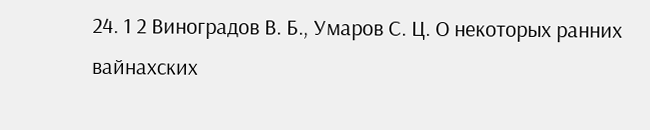24. 1 2 Виноградов В. Б., Умаров С. Ц. О некоторых ранних вайнахских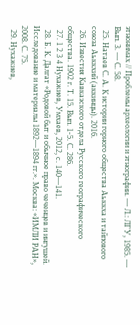этнонимах // Проблемы археологии и этнографии. — Л.: ЛГУ, 1985. — Вып. 3. — С. 58.
  25. Натаев С. А. К истории горного общества Аьккха и тайпового союза Аьккхий (аккинцы). 2016.
  26. Известия Кавказского отдела Русского географического общества. 1902 г. Т. 15. Вып. 1-5. С. 286.
  27. 1 2 3 4 Нухажиев, Умхаев, 2012, с. 140—141.
  28. Б. К. Далгат «Родовой быт и обычное право чеченцев и ингушей. Исследование и материалы 1892—1894 гг.». Москва: «ИМЛИ РАН», 2008. С. 75.
  29. Нухажиев,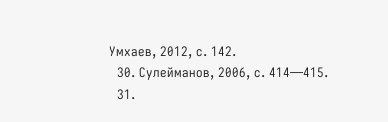Умхаев, 2012, с. 142.
  30. Сулейманов, 2006, с. 414—415.
  31.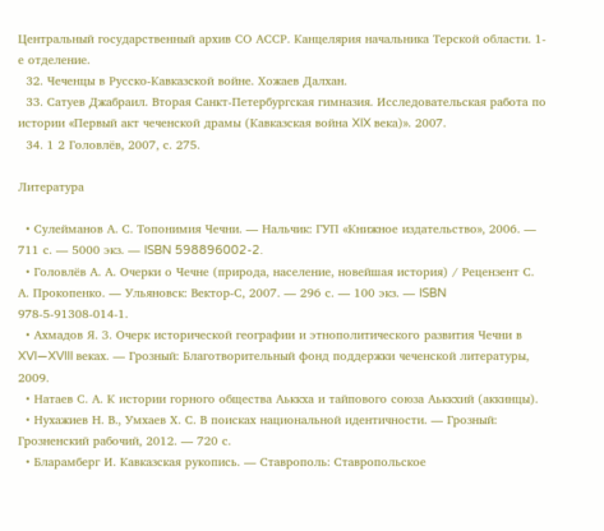Центральный государственный архив СО АССР. Канцелярия начальника Терской области. 1-е отделение.
  32. Чеченцы в Русско-Кавказской войне. Хожаев Далхан.
  33. Сатуев Джабраил. Вторая Санкт-Петербургская гимназия. Исследовательская работа по истории «Первый акт чеченской драмы (Кавказская война XIX века)». 2007.
  34. 1 2 Головлёв, 2007, с. 275.

Литература

  • Сулейманов А. С. Топонимия Чечни. — Нальчик: ГУП «Книжное издательство», 2006. — 711 с. — 5000 экз. — ISBN 598896002-2.
  • Головлёв А. А. Очерки о Чечне (природа, население, новейшая история) / Рецензент С. А. Прокопенко. — Ульяновск: Вектор-С, 2007. — 296 с. — 100 экз. — ISBN 978-5-91308-014-1.
  • Ахмадов Я. З. Очерк исторической географии и этнополитического развития Чечни в XVI—XVIII веках. — Грозный: Благотворительный фонд поддержки чеченской литературы, 2009.
  • Натаев С. А. К истории горного общества Аьккха и тайпового союза Аьккхий (аккинцы).
  • Нухажиев Н. В., Умхаев Х. С. В поисках национальной идентичности. — Грозный: Грозненский рабочий, 2012. — 720 с.
  • Бларамберг И. Кавказская рукопись. — Ставрополь: Ставропольское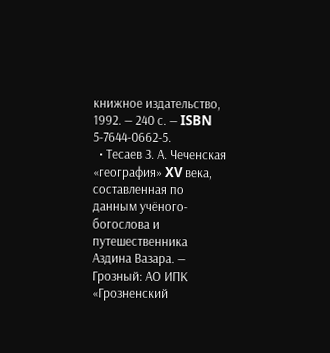книжное издательство, 1992. — 240 с. — ISBN 5-7644-0662-5.
  • Тесаев З. А. Чеченская «география» XV века, составленная по данным учёного-богослова и путешественника Аздина Вазара. — Грозный: АО ИПК «Грозненский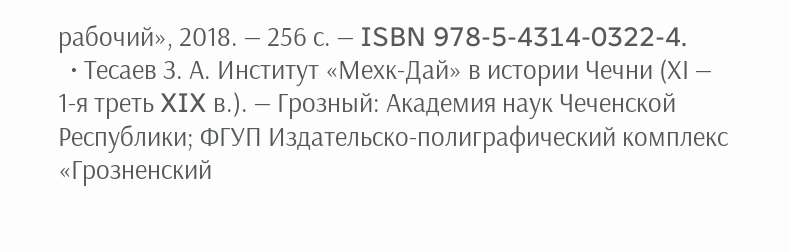рабочий», 2018. — 256 с. — ISBN 978-5-4314-0322-4.
  • Тесаев З. А. Институт «Мехк-Дай» в истории Чечни (ХI — 1-я треть XIX в.). — Грозный: Академия наук Чеченской Республики; ФГУП Издательско-полиграфический комплекс «Грозненский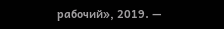рабочий», 2019. —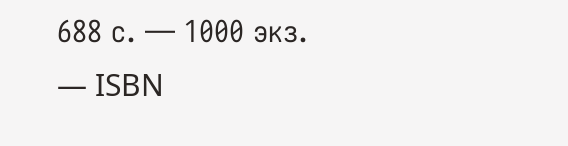688 с. — 1000 экз. — ISBN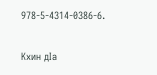978-5-4314-0386-6.

Кхин дӀа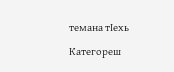темана тӀехь

Категореш